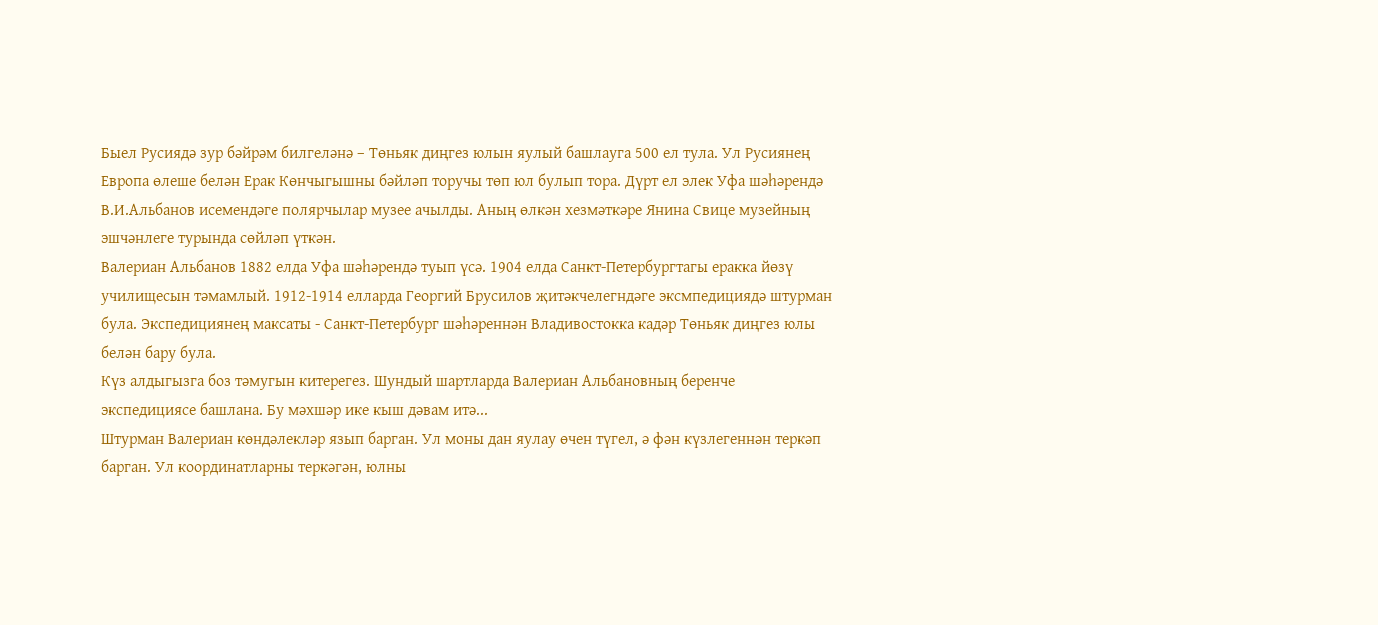Быел Русиядә зур бәйрәм билгеләнә – Төньяк диңгез юлын яулый башлауга 500 ел тула. Ул Русиянең Европа өлеше белән Ерак Көнчыгышны бәйләп торучы төп юл булып тора. Дүрт ел элек Уфа шәһәрендә В.И.Альбанов исемендәге полярчылар музее ачылды. Аның өлкән хезмәткәре Янина Свице музейның эшчәнлеге турында сөйләп үткән.
Валериан Альбанов 1882 елда Уфа шәһәрендә туып үсә. 1904 елда Санкт-Петербургтагы еракка йөзү училищесын тәмамлый. 1912-1914 елларда Георгий Брусилов җитәкчелегндәге эксмпедициядә штурман була. Экспедициянең максаты - Санкт-Петербург шәһәреннән Владивостокка кадәр Төньяк диңгез юлы белән бару була.
Күз алдыгызга боз тәмугын китерегез. Шундый шартларда Валериан Альбановның беренче экспедициясе башлана. Бу мәхшәр ике кыш дәвам итә...
Штурман Валериан көндәлекләр язып барган. Ул моны дан яулау өчен түгел, ә фән күзлегеннән теркәп барган. Ул координатларны теркәгән, юлны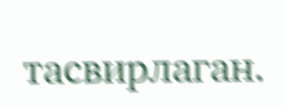тасвирлаган.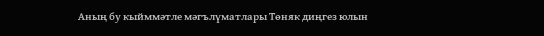Аның бу кыйммәтле мәгълүматлары Төняк диңгез юлын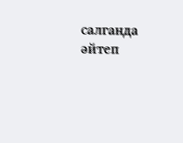салганда әйтеп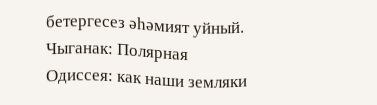бетергесез әһәмият уйный.
Чыганак: Полярная Одиссея: как наши земляки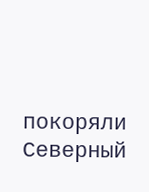покоряли Северный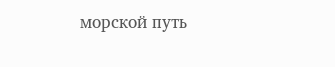морской путь